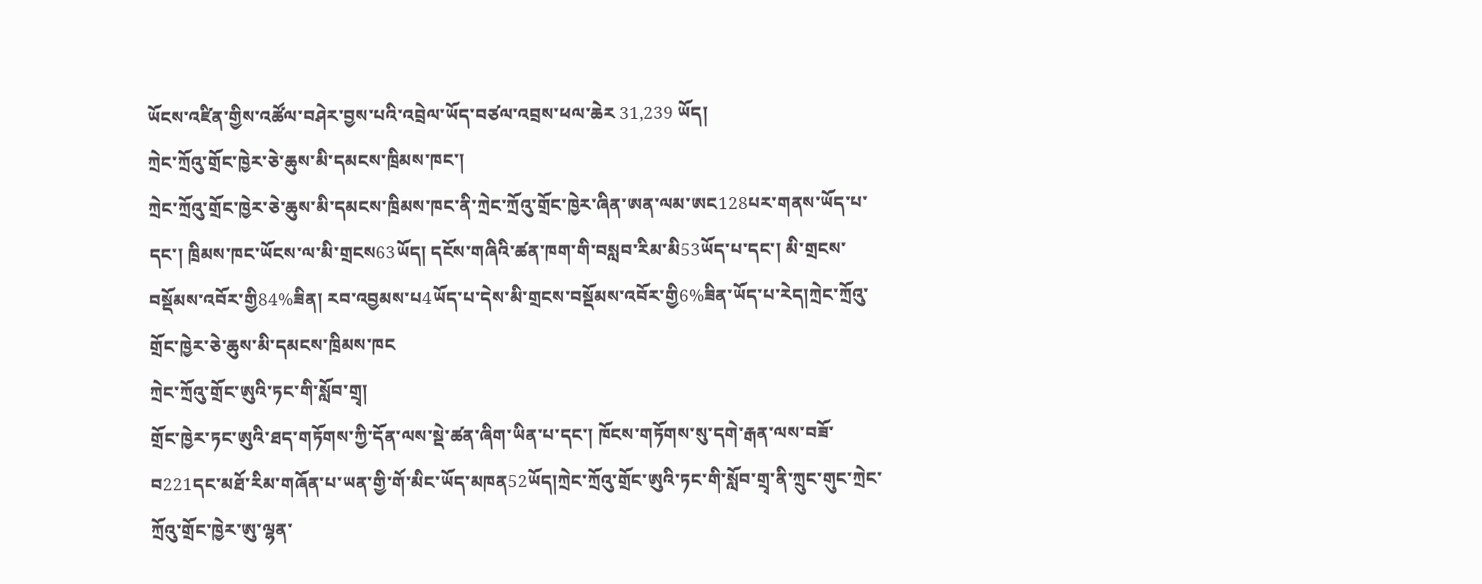ཡོངས་འཛིན་གྱིས་འཚོལ་བཤེར་བྱས་པའི་འབྲེལ་ཡོད་བཙལ་འབྲས་ཕལ་ཆེར 31,239 ཡོད།
ཀྲེང་ཀྲོའུ་གྲོང་ཁྱེར་ཅེ་ཆུས་མི་དམངས་ཁྲིམས་ཁང་།
ཀྲེང་ཀྲོའུ་གྲོང་ཁྱེར་ཅེ་ཆུས་མི་དམངས་ཁྲིམས་ཁང་ནི་ཀྲེང་ཀྲོའུ་གྲོང་ཁྱེར་ཞིན་ཨན་ལམ་ཨང128པར་གནས་ཡོད་པ་དང་། ཁྲིམས་ཁང་ཡོངས་ལ་མི་གྲངས63ཡོད། དངོས་གཞིའི་ཚན་ཁག་གི་བསླབ་རིམ་མི53ཡོད་པ་དང་། མི་གྲངས་བསྡོམས་འབོར་གྱི84%ཟིན། རབ་འབྱམས་པ4ཡོད་པ་དེས་མི་གྲངས་བསྡོམས་འབོར་གྱི6%ཟིན་ཡོད་པ་རེད།ཀྲེང་ཀྲོའུ་གྲོང་ཁྱེར་ཅེ་ཆུས་མི་དམངས་ཁྲིམས་ཁང
ཀྲེང་ཀྲོའུ་གྲོང་ཨུའི་ཏང་གི་སློབ་གྲྭ།
གྲོང་ཁྱེར་ཏང་ཨུའི་ཐད་གཏོགས་ཀྱི་དོན་ལས་སྡེ་ཚན་ཞིག་ཡིན་པ་དང་། ཁོངས་གཏོགས་སུ་དགེ་རྒན་ལས་བཟོ་བ221དང་མཐོ་རིམ་གཞོན་པ་ཡན་གྱི་གོ་མིང་ཡོད་མཁན52ཡོད།ཀྲེང་ཀྲོའུ་གྲོང་ཨུའི་ཏང་གི་སློབ་གྲྭ་ནི་ཀྲུང་གུང་ཀྲེང་ཀྲོའུ་གྲོང་ཁྱེར་ཨུ་ལྷན་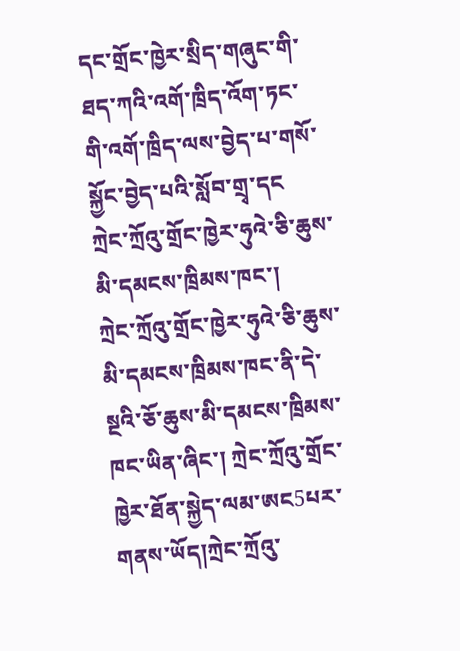དང་གྲོང་ཁྱེར་སྲིད་གཞུང་གི་ཐད་ཀའི་འགོ་ཁྲིད་འོག་ཏང་གི་འགོ་ཁྲིད་ལས་བྱེད་པ་གསོ་སྐྱོང་བྱེད་པའི་སློབ་གྲྭ་དང
ཀྲེང་ཀྲོའུ་གྲོང་ཁྱེར་ཧུའེ་ཅི་ཆུས་མི་དམངས་ཁྲིམས་ཁང་།
ཀྲེང་ཀྲོའུ་གྲོང་ཁྱེར་ཧུའེ་ཅི་ཆུས་མི་དམངས་ཁྲིམས་ཁང་ནི་དེ་སྔའི་ཅོ་ཆུས་མི་དམངས་ཁྲིམས་ཁང་ཡིན་ཞིང་། ཀྲེང་ཀྲོའུ་གྲོང་ཁྱེར་ཐོན་སྐྱེད་ལམ་ཨང5པར་གནས་ཡོད།ཀྲེང་ཀྲོའུ་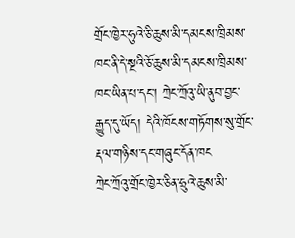གྲོང་ཁྱེར་ཧུའེ་ཅི་ཆུས་མི་དམངས་ཁྲིམས་ཁང་ནི་དེ་སྔའི་ཅོ་ཆུས་མི་དམངས་ཁྲིམས་ཁང་ཡིན་པ་དང་། ཀྲེང་ཀྲོའུ་ཡི་ནུབ་བྱང་རྒྱུད་དུ་ཡོད། དེའི་ཁོངས་གཏོགས་སུ་གྲོང་རྡལ་གཉིས་དང་གཞུང་དོན་ཁང
ཀྲེང་ཀྲོའུ་གྲོང་ཁྱེར་ཅིན་ཧྲུའེ་ཆུས་མི་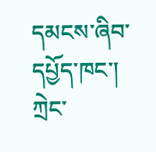དམངས་ཞིབ་དཔྱོད་ཁང་།
ཀྲེང་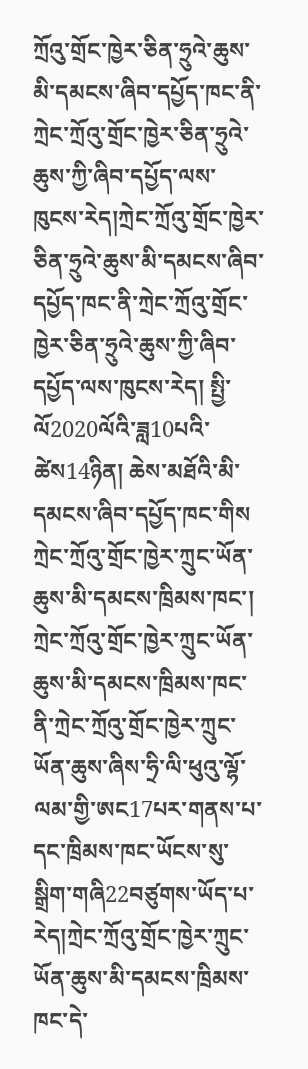ཀྲོའུ་གྲོང་ཁྱེར་ཅིན་ཧྲུའེ་ཆུས་མི་དམངས་ཞིབ་དཔྱོད་ཁང་ནི་ཀྲེང་ཀྲོའུ་གྲོང་ཁྱེར་ཅིན་ཧྲུའེ་ཆུས་ཀྱི་ཞིབ་དཔྱོད་ལས་ཁུངས་རེད།ཀྲེང་ཀྲོའུ་གྲོང་ཁྱེར་ཅིན་ཧྲུའེ་ཆུས་མི་དམངས་ཞིབ་དཔྱོད་ཁང་ནི་ཀྲེང་ཀྲོའུ་གྲོང་ཁྱེར་ཅིན་ཧྲུའེ་ཆུས་ཀྱི་ཞིབ་དཔྱོད་ལས་ཁུངས་རེད། སྤྱི་ལོ2020ལོའི་ཟླ10པའི་ཚེས14ཉིན། ཆེས་མཐོའི་མི་དམངས་ཞིབ་དཔྱོད་ཁང་གིས
ཀྲེང་ཀྲོའུ་གྲོང་ཁྱེར་ཀྲུང་ཡོན་ཆུས་མི་དམངས་ཁྲིམས་ཁང་།
ཀྲེང་ཀྲོའུ་གྲོང་ཁྱེར་ཀྲུང་ཡོན་ཆུས་མི་དམངས་ཁྲིམས་ཁང་ནི་ཀྲེང་ཀྲོའུ་གྲོང་ཁྱེར་ཀྲུང་ཡོན་ཆུས་ཞིས་ཧྲི་ལི་ཕུའུ་ལྷོ་ལམ་གྱི་ཨང17པར་གནས་པ་དང་ཁྲིམས་ཁང་ཡོངས་སུ་སྒྲིག་གཞི22བཙུགས་ཡོད་པ་རེད།ཀྲེང་ཀྲོའུ་གྲོང་ཁྱེར་ཀྲུང་ཡོན་ཆུས་མི་དམངས་ཁྲིམས་ཁང་དེ་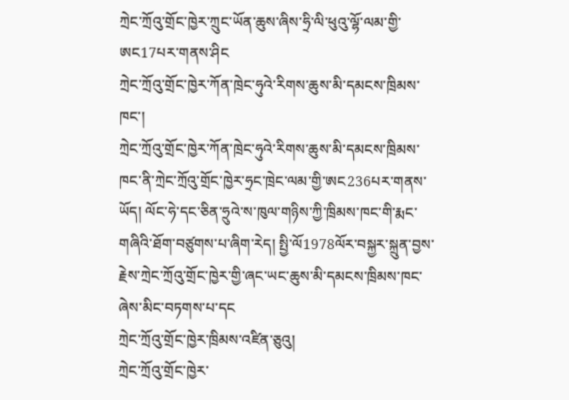ཀྲེང་ཀྲོའུ་གྲོང་ཁྱེར་ཀྲུང་ཡོན་ཆུས་ཞིས་ཧྲི་ལི་ཕུའུ་ལྷོ་ལམ་གྱི་ཨང17པར་གནས་ཤིང
ཀྲེང་ཀྲོའུ་གྲོང་ཁྱེར་ཀོན་ཁྲེང་ཧུའེ་རིགས་ཆུས་མི་དམངས་ཁྲིམས་ཁང་།
ཀྲེང་ཀྲོའུ་གྲོང་ཁྱེར་ཀོན་ཁྲེང་ཧུའེ་རིགས་ཆུས་མི་དམངས་ཁྲིམས་ཁང་ནི་ཀྲེང་ཀྲོའུ་གྲོང་ཁྱེར་ཧྲང་ཁྲེང་ལམ་གྱི་ཨང236པར་གནས་ཡོད། ལོང་ཧེ་དང་ཅིན་ཧྲུའེ་ས་ཁུལ་གཉིས་ཀྱི་ཁྲིམས་ཁང་གི་རྨང་གཞིའི་ཐོག་བཙུགས་པ་ཞིག་རེད། སྤྱི་ལོ1978ལོར་བསྐྱར་སྐྲུན་བྱས་རྗེས་ཀྲེང་ཀྲོའུ་གྲོང་ཁྱེར་གྱི་ཞང་ཡང་ཆུས་མི་དམངས་ཁྲིམས་ཁང་ཞེས་མིང་བཏགས་པ་དང
ཀྲེང་ཀྲོའུ་གྲོང་ཁྱེར་ཁྲིམས་འཛིན་ཅུའུ།
ཀྲེང་ཀྲོའུ་གྲོང་ཁྱེར་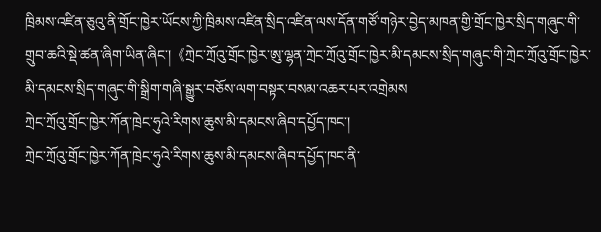ཁྲིམས་འཛིན་ཅུའུ་ནི་གྲོང་ཁྱེར་ཡོངས་ཀྱི་ཁྲིམས་འཛིན་སྲིད་འཛིན་ལས་དོན་གཙོ་གཉེར་བྱེད་མཁན་གྱི་གྲོང་ཁྱེར་སྲིད་གཞུང་གི་གྲུབ་ཆའི་སྡེ་ཚན་ཞིག་ཡིན་ཞིང་།《ཀྲེང་ཀྲོའུ་གྲོང་ཁྱེར་ཨུ་ལྷན་ཀྲེང་ཀྲོའུ་གྲོང་ཁྱེར་མི་དམངས་སྲིད་གཞུང་གི་ཀྲེང་ཀྲོའུ་གྲོང་ཁྱེར་མི་དམངས་སྲིད་གཞུང་གི་སྒྲིག་གཞི་སྒྱུར་བཅོས་ལག་བསྟར་བསམ་འཆར་པར་འགྲེམས
ཀྲེང་ཀྲོའུ་གྲོང་ཁྱེར་ཀོན་ཁྲེང་ཧུའེ་རིགས་ཆུས་མི་དམངས་ཞིབ་དཔྱོད་ཁང་།
ཀྲེང་ཀྲོའུ་གྲོང་ཁྱེར་ཀོན་ཁྲེང་ཧུའེ་རིགས་ཆུས་མི་དམངས་ཞིབ་དཔྱོད་ཁང་ནི་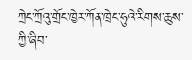ཀྲེང་ཀྲོའུ་གྲོང་ཁྱེར་ཀོན་ཁྲེང་ཧུའེ་རིགས་ཆུས་ཀྱི་ཞིབ་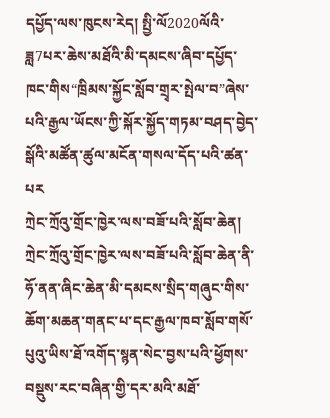དཔྱོད་ལས་ཁུངས་རེད། སྤྱི་ལོ2020ལོའི་ཟླ7པར་ཆེས་མཐོའི་མི་དམངས་ཞིབ་དཔྱོད་ཁང་གིས“ཁྲིམས་སྐྱོང་སློབ་གྲྭར་སྤེལ་བ”ཞེས་པའི་རྒྱལ་ཡོངས་ཀྱི་སྐོར་སྐྱོད་གཏམ་བཤད་བྱེད་སྒོའི་མཚོན་ཚུལ་མངོན་གསལ་དོད་པའི་ཚན་པར
ཀྲེང་ཀྲོའུ་གྲོང་ཁྱེར་ལས་བཟོ་པའི་སློབ་ཆེན།
ཀྲེང་ཀྲོའུ་གྲོང་ཁྱེར་ལས་བཟོ་པའི་སློབ་ཆེན་ནི་ཧོ་ནན་ཞིང་ཆེན་མི་དམངས་སྲིད་གཞུང་གིས་ཆོག་མཆན་གནང་པ་དང་རྒྱལ་ཁབ་སློབ་གསོ་པུའུ་ཡིས་ཐོ་འགོད་སྙན་སེང་བྱས་པའི་ཕྱོགས་བསྡུས་རང་བཞིན་གྱི་དར་མའི་མཐོ་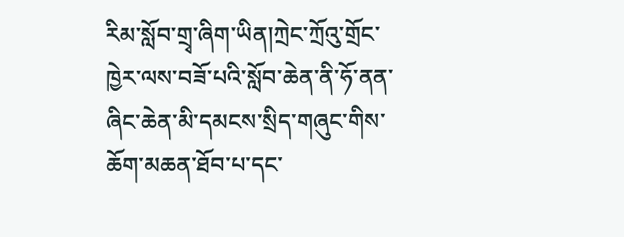རིམ་སློབ་གྲྭ་ཞིག་ཡིན།ཀྲེང་ཀྲོའུ་གྲོང་ཁྱེར་ལས་བཟོ་པའི་སློབ་ཆེན་ནི་ཧོ་ནན་ཞིང་ཆེན་མི་དམངས་སྲིད་གཞུང་གིས་ཆོག་མཆན་ཐོབ་པ་དང་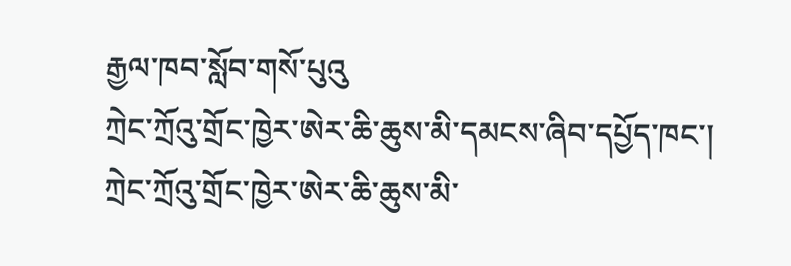རྒྱལ་ཁབ་སློབ་གསོ་པུའུ
ཀྲེང་ཀྲོའུ་གྲོང་ཁྱེར་ཨེར་ཆི་ཆུས་མི་དམངས་ཞིབ་དཔྱོད་ཁང་།
ཀྲེང་ཀྲོའུ་གྲོང་ཁྱེར་ཨེར་ཆི་ཆུས་མི་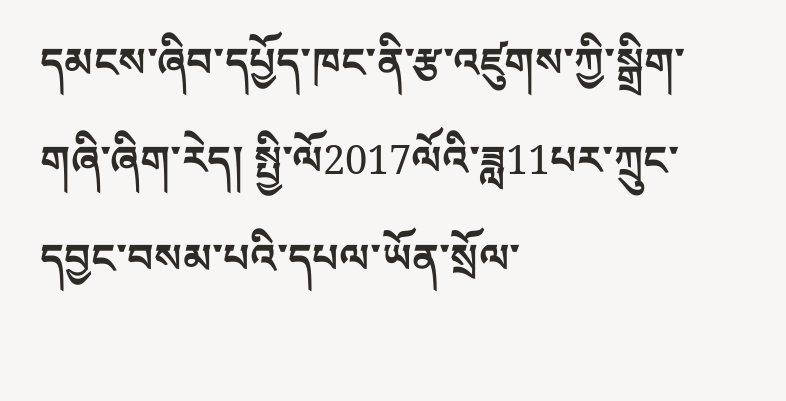དམངས་ཞིབ་དཔྱོད་ཁང་ནི་རྩ་འཛུགས་ཀྱི་སྒྲིག་གཞི་ཞིག་རེད། སྤྱི་ལོ2017ལོའི་ཟླ11པར་ཀྲུང་དབྱང་བསམ་པའི་དཔལ་ཡོན་སྲོལ་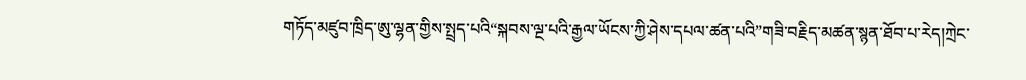གཏོད་མཛུབ་ཁྲིད་ཨུ་ལྷན་གྱིས་སྤྲད་པའི“སྐབས་ལྔ་པའི་རྒྱལ་ཡོངས་ཀྱི་ཤེས་དཔལ་ཚན་པའི”གཟི་བརྗིད་མཚན་སྙན་ཐོབ་པ་རེད།ཀྲེང་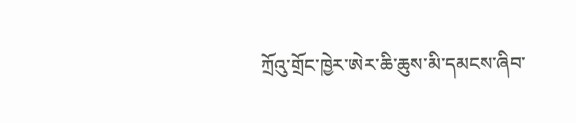ཀྲོའུ་གྲོང་ཁྱེར་ཨེར་ཆི་ཆུས་མི་དམངས་ཞིབ་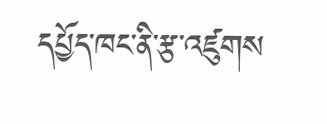དཔྱོད་ཁང་ནི་རྩ་འཛུགས